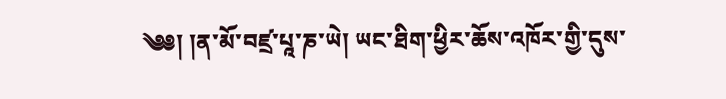༄༅། །ན་མོ་བཛྲ་པཱ་ཎ་ཡེ། ཡང་ཐིག་ཕྱིར་ཆོས་འཁོར་གྱི་དུས་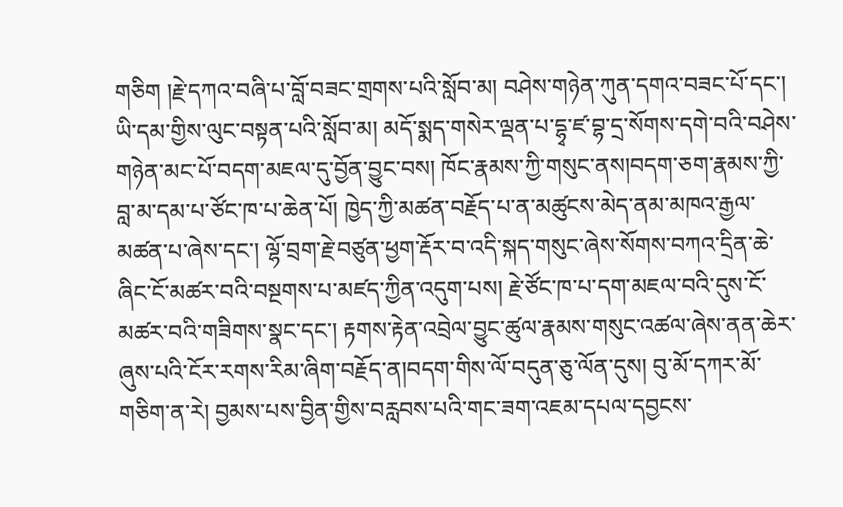གཅིག །རྗེ་དཀའ་བཞི་པ་བློ་བཟང་གྲགས་པའི་སློབ་མ། བཤེས་གཉེན་ཀུན་དགའ་བཟང་པོ་དང་། ཡི་དམ་གྱིས་ལུང་བསྟན་པའི་སློབ་མ། མདོ་སྨད་གསེར་ལྡན་པ་དྷྭ་ཛ་བྷ་དྲ་སོགས་དགེ་བའི་བཤེས་གཉེན་མང་པོ་བདག་མཇལ་དུ་བྱོན་བྱུང་བས། ཁོང་རྣམས་ཀྱི་གསུང་ནས།བདག་ཅག་རྣམས་ཀྱི་བླ་མ་དམ་པ་ཙོང་ཁ་པ་ཆེན་པོ། ཁྱེད་ཀྱི་མཚན་བརྗོད་པ་ན་མཚུངས་མེད་ནམ་མཁའ་རྒྱལ་མཚན་པ་ཞེས་དང་། ལྷོ་བྲག་རྗེ་བཙུན་ཕྱག་རྡོར་བ་འདི་སྐད་གསུང་ཞེས་སོགས་བཀའ་དྲིན་ཆེ་ཞིང་ངོ་མཚར་བའི་བསྔགས་པ་མཛད་ཀྱིན་འདུག་པས། རྗེ་ཙོང་ཁ་པ་དག་མཇལ་བའི་དུས་ངོ་མཚར་བའི་གཟིགས་སྣང་དང་། རྟགས་རྟེན་འབྲེལ་བྱུང་ཚུལ་རྣམས་གསུང་འཚལ་ཞེས་ནན་ཆེར་ཞུས་པའི་ངོར་རགས་རིམ་ཞིག་བརྗོད་ན།བདག་གིས་ལོ་བདུན་ཅུ་ལོན་དུས། བུ་མོ་དཀར་མོ་གཅིག་ན་རེ། བྱམས་པས་བྱིན་གྱིས་བརླབས་པའི་གང་ཟག་འཇམ་དཔལ་དབྱངས་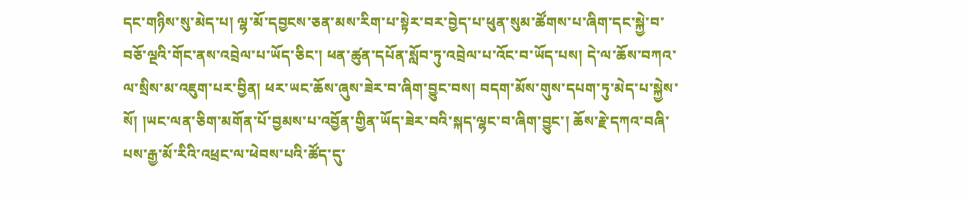དང་གཉིས་སུ་མེད་པ། ལྷ་མོ་དབྱངས་ཅན་མས་རིག་པ་སྟེར་བར་བྱེད་པ་ཕུན་སུམ་ཚོགས་པ་ཞིག་དང་སྐྱེ་བ་བཅོ་ལྔའི་གོང་ནས་འབྲེལ་པ་ཡོད་ཅིང་། ཕན་ཚུན་དཔོན་སློབ་ཏུ་འབྲེལ་པ་འོང་བ་ཡོད་པས། དེ་ལ་ཆོས་བཀའ་ལ་སྲིས་མ་འཇུག་པར་བྱིན། ཕར་ཡང་ཆོས་ཞུས་ཟེར་བ་ཞིག་བྱུང་བས། བདག་མོས་གུས་དཔག་ཏུ་མེད་པ་སྐྱེས་སོ། །ཡང་ལན་ཅིག་མགོན་པོ་བྱམས་པ་འབྱོན་གྱིན་ཡོད་ཟེར་བའི་སྐད་ལྷང་བ་ཞིག་བྱུང་། ཆོས་རྗེ་དཀའ་བཞི་པས་རྒྱ་མོ་རིའི་འཕྲང་ལ་ཕེབས་པའི་ཚོད་དུ་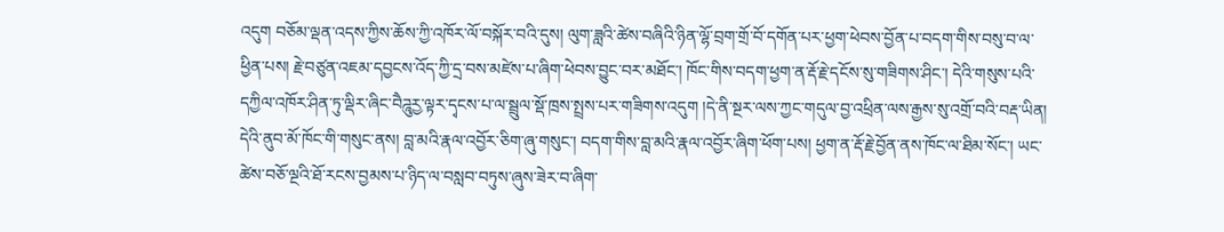འདུག བཅོམ་ལྡན་འདས་ཀྱིས་ཆོས་ཀྱི་འཁོར་ལོ་བསྐོར་བའི་དུས། ལུག་ཟླའི་ཚེས་བཞིའི་ཉིན་ལྷོ་བྲག་གྲོ་བོ་དགོན་པར་ཕྱག་ཕེབས་བྱོན་པ་བདག་གིས་བསུ་བ་ལ་ཕྱིན་པས། རྗེ་བཙུན་འཇམ་དབྱངས་འོད་ཀྱི་དྲ་བས་མཛེས་པ་ཞིག་ཕེབས་བྱུང་བར་མཐོང་། ཁོང་གིས་བདག་ཕྱག་ན་རྡོ་རྗེ་དངོས་སུ་གཟིགས་ཤིང་། དེའི་གསུས་པའི་དཀྱིལ་འཁོར་ཤིན་ཏུ་ལྡིར་ཞིང་བཻཌཱུརྱ་ལྟར་དྭངས་པ་ལ་སྦྲུལ་སྡོ་ཁྲས་སྤྲས་པར་གཟིགས་འདུག །དེ་ནི་སྔར་ལས་ཀྱང་གདུལ་བྱ་འཕྲིན་ལས་རྒྱས་སུ་འགྲོ་བའི་བརྡ་ཡིན། དེའི་ནུབ་མོ་ཁོང་གི་གསུང་ནས། བླ་མའི་རྣལ་འབྱོར་ཅིག་ཞུ་གསུང་། བདག་གིས་བླ་མའི་རྣལ་འབྱོར་ཞིག་ཕོག་པས། ཕྱག་ན་རྡོ་རྗེ་བྱོན་ནས་ཁོང་ལ་ཐིམ་སོང་། ཡང་ཚེས་བཅོ་ལྔའི་ཐོ་རངས་བྱམས་པ་ཉིད་ལ་བསླབ་བཏུས་ཞུས་ཟེར་བ་ཞིག་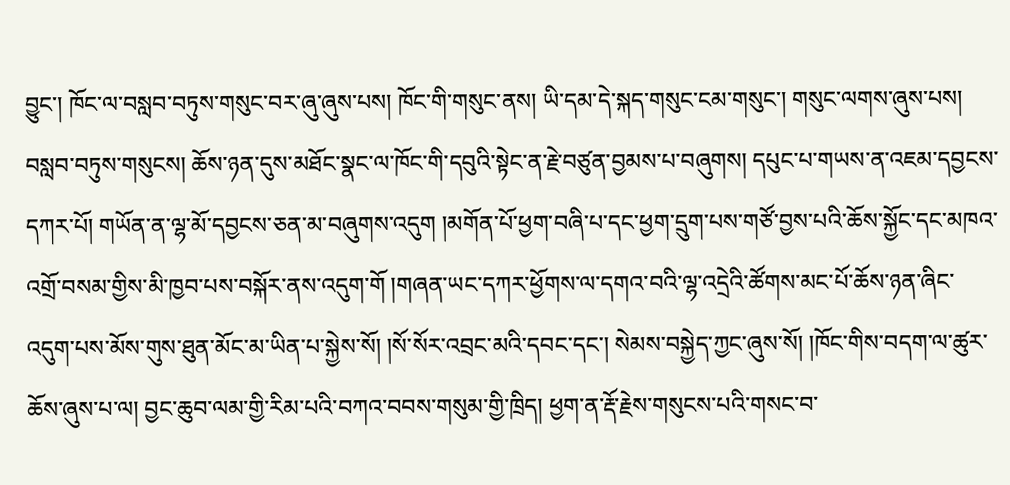བྱུང་། ཁོང་ལ་བསླབ་བཏུས་གསུང་བར་ཞུ་ཞུས་པས། ཁོང་གི་གསུང་ནས། ཡི་དམ་དེ་སྐད་གསུང་ངམ་གསུང་། གསུང་ལགས་ཞུས་པས། བསླབ་བཏུས་གསུངས། ཆོས་ཉན་དུས་མཐོང་སྣང་ལ་ཁོང་གི་དབུའི་སྟེང་ན་རྗེ་བཙུན་བྱམས་པ་བཞུགས། དཔུང་པ་གཡས་ན་འཇམ་དབྱངས་དཀར་པོ། གཡོན་ན་ལྷ་མོ་དབྱངས་ཅན་མ་བཞུགས་འདུག །མགོན་པོ་ཕྱག་བཞི་པ་དང་ཕྱག་དྲུག་པས་གཙོ་བྱས་པའི་ཆོས་སྐྱོང་དང་མཁའ་འགྲོ་བསམ་གྱིས་མི་ཁྱབ་པས་བསྐོར་ནས་འདུག་གོ །གཞན་ཡང་དཀར་ཕྱོགས་ལ་དགའ་བའི་ལྷ་འདྲེའི་ཚོགས་མང་པོ་ཆོས་ཉན་ཞིང་འདུག་པས་མོས་གུས་ཐུན་མོང་མ་ཡིན་པ་སྐྱེས་སོ། །སོ་སོར་འབྲང་མའི་དབང་དང་། སེམས་བསྐྱེད་ཀྱང་ཞུས་སོ། །ཁོང་གིས་བདག་ལ་ཚུར་ཆོས་ཞུས་པ་ལ། བྱང་ཆུབ་ལམ་གྱི་རིམ་པའི་བཀའ་བབས་གསུམ་གྱི་ཁྲིད། ཕྱག་ན་རྡོ་རྗེས་གསུངས་པའི་གསང་བ་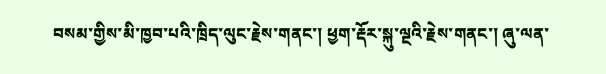བསམ་གྱིས་མི་ཁྱབ་པའི་ཁྲིད་ལུང་རྗེས་གནང་། ཕྱག་རྡོར་སྐུ་ལྔའི་རྗེས་གནང་། ཞུ་ལན་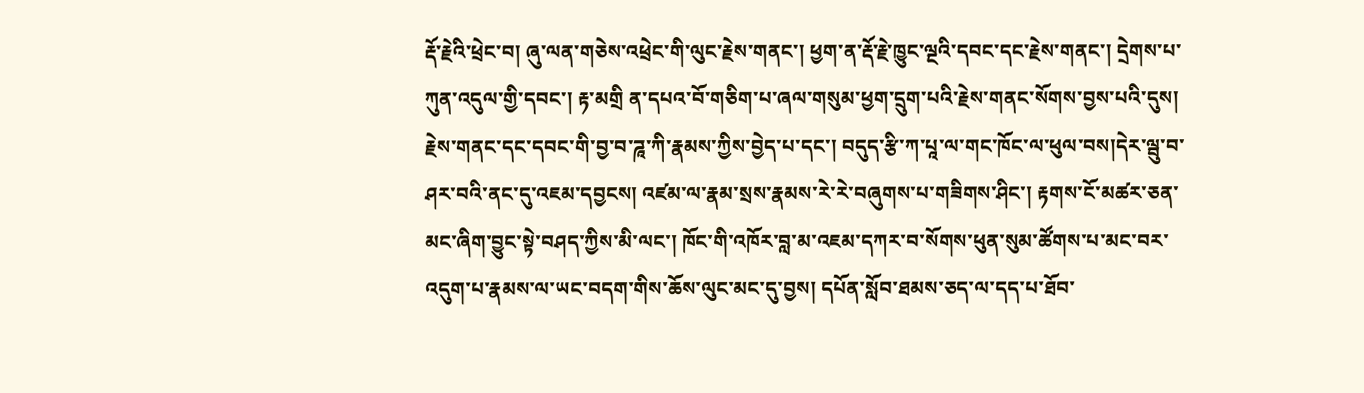རྡོ་རྗེའི་ཕྲེང་བ། ཞུ་ལན་གཅེས་འཕྲེང་གི་ལུང་རྗེས་གནང་། ཕྱག་ན་རྡོ་རྗེ་ཁྱུང་ལྔའི་དབང་དང་རྗེས་གནང་། དྲེགས་པ་ཀུན་འདུལ་གྱི་དབང་། རྟ་མགྲི ན་དཔའ་བོ་གཅིག་པ་ཞལ་གསུམ་ཕྱག་དྲུག་པའི་རྗེས་གནང་སོགས་བྱས་པའི་དུས། རྗེས་གནང་དང་དབང་གི་བྱ་བ་ཌཱ་ཀི་རྣམས་ཀྱིས་བྱེད་པ་དང་། བདུད་རྩི་ཀ་པཱ་ལ་གང་ཁོང་ལ་ཕུལ་བས།དེར་ལྦུ་བ་ཤར་བའི་ནང་དུ་འཇམ་དབྱངས། འཛམ་ལ་རྣམ་སྲས་རྣམས་རེ་རེ་བཞུགས་པ་གཟིགས་ཤིང་། རྟགས་ངོ་མཚར་ཅན་མང་ཞིག་བྱུང་སྟེ་བཤད་ཀྱིས་མི་ལང་། ཁོང་གི་འཁོར་བླ་མ་འཇམ་དཀར་བ་སོགས་ཕུན་སུམ་ཚོགས་པ་མང་བར་འདུག་པ་རྣམས་ལ་ཡང་བདག་གིས་ཆོས་ལུང་མང་དུ་བྱས། དཔོན་སློབ་ཐམས་ཅད་ལ་དད་པ་ཐོབ་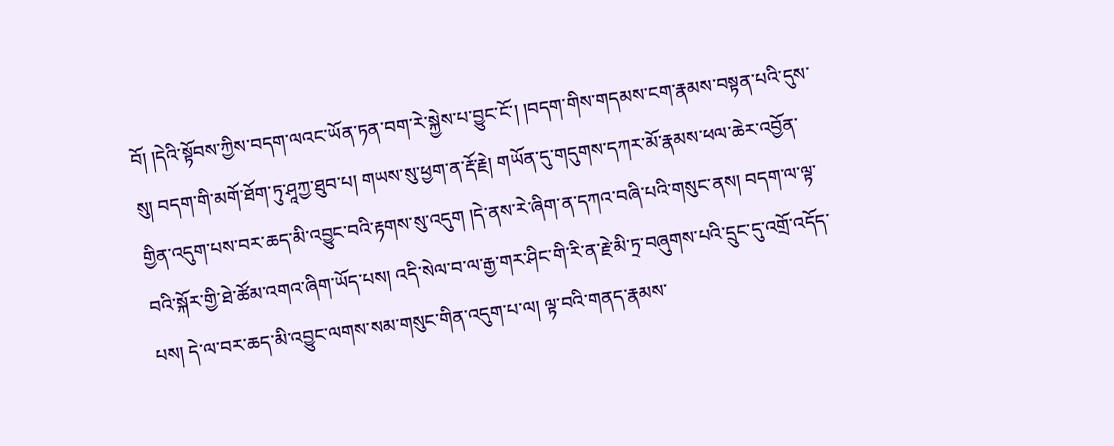བོ། །དེའི་སྟོབས་ཀྱིས་བདག་ལའང་ཡོན་ཏན་བག་རེ་སྐྱེས་པ་བྱུང་ངོ་། །བདག་གིས་གདམས་ངག་རྣམས་བསྟན་པའི་དུས་སུ། བདག་གི་མགོ་ཐོག་ཏུ་ཤཱཀྱ་ཐུབ་པ། གཡས་སུ་ཕྱག་ན་རྡོ་རྗེ། གཡོན་དུ་གདུགས་དཀར་མོ་རྣམས་ཕལ་ཆེར་འབྱོན་གྱིན་འདུག་པས་བར་ཆད་མི་འབྱུང་བའི་རྟགས་སུ་འདུག །དེ་ནས་རེ་ཞིག་ན་དཀའ་བཞི་པའི་གསུང་ནས། བདག་ལ་ལྟ་བའི་སྐོར་གྱི་ཐེ་ཚོམ་འགའ་ཞིག་ཡོད་པས། འདི་སེལ་བ་ལ་རྒྱ་གར་ཤིང་གི་རི་ན་རྗེ་མི་ཏྲ་བཞུགས་པའི་དྲུང་དུ་འགྲོ་འདོད་པས། དེ་ལ་བར་ཆད་མི་འབྱུང་ལགས་སམ་གསུང་གིན་འདུག་པ་ལ། ལྟ་བའི་གནད་རྣམས་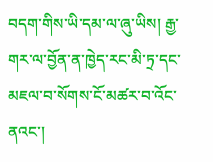བདག་གིས་ཡི་དམ་ལ་ཞུ་ཡིས། རྒྱ་གར་ལ་བྱོན་ན་ཁྱེད་རང་མི་ཏྲ་དང་མཇལ་བ་སོགས་ངོ་མཚར་བ་འོང་ནའང་།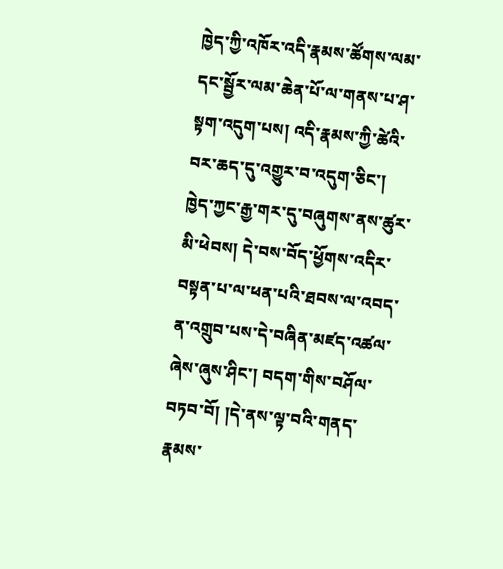ཁྱེད་ཀྱི་འཁོར་འདི་རྣམས་ཚོགས་ལམ་དང་སྦྱོར་ལམ་ཆེན་པོ་ལ་གནས་པ་ཤ་སྟག་འདུག་པས། འདི་རྣམས་ཀྱི་ཚེའི་བར་ཆད་དུ་འགྱུར་བ་འདུག་ཅིང་། ཁྱེད་ཀྱང་རྒྱ་གར་དུ་བཞུགས་ནས་ཚུར་མི་ཕེབས། དེ་བས་བོད་ཕྱོགས་འདིར་བསྟན་པ་ལ་ཕན་པའི་ཐབས་ལ་འབད་ན་འགྲུབ་པས་དེ་བཞིན་མཛད་འཚལ་ཞེས་ཞུས་ཤིང་། བདག་གིས་བཤོལ་བཏབ་བོ། །དེ་ནས་ལྟ་བའི་གནད་རྣམས་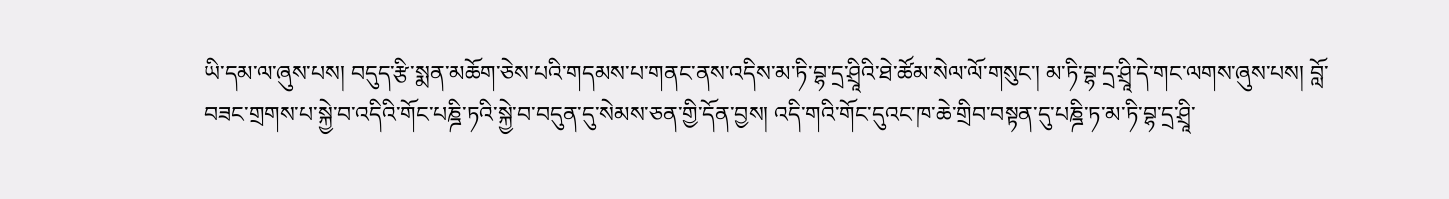ཡི་དམ་ལ་ཞུས་པས། བདུད་རྩི་སྨན་མཆོག་ཅེས་པའི་གདམས་པ་གནང་ནས་འདིས་མ་ཏི་བྷ་དྲ་ཤྲཱིའི་ཐེ་ཚོམ་སེལ་ལོ་གསུང་། མ་ཏི་བྷ་དྲ་ཤྲཱི་དེ་གང་ལགས་ཞུས་པས། བློ་བཟང་གྲགས་པ་སྐྱེ་བ་འདིའི་གོང་པཎྜི་ཏའི་སྐྱེ་བ་བདུན་དུ་སེམས་ཅན་གྱི་དོན་བྱས། འདི་གའི་གོང་དུའང་ཁ་ཆེ་གྲིབ་བསྟན་དུ་པཎྜི་ཏ་མ་ཏི་བྷ་དྲ་ཤྲཱི་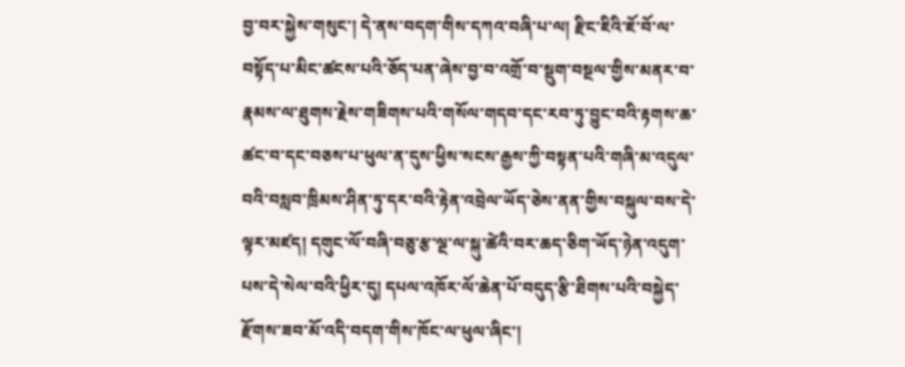བྱ་བར་སྐྱེས་གསུང་། དེ་ནས་བདག་གིས་དཀའ་བཞི་པ་ལ། རྫིང་ཇིའི་ཇོ་བོ་ལ་བསྟོད་པ་མིང་ཚངས་པའི་ཅོད་པན་ཞེས་བྱ་བ་འགྲོ་བ་སྡུག་བསྔལ་གྱིས་མནར་བ་རྣམས་ལ་ཐུགས་རྗེས་གཟིགས་པའི་གསོལ་གདབ་དང་རབ་ཏུ་བྱུང་བའི་རྟགས་ཆ་ཚང་བ་དང་བཅས་པ་ཕུལ་ན་དུས་ཕྱིས་སངས་རྒྱས་ཀྱི་བསྟན་པའི་གཞི་མ་འདུལ་བའི་བསླབ་ཁྲིམས་ཤིན་ཏུ་དར་བའི་རྟེན་འབྲེལ་ཡོད་ཅེས་ནན་གྱིས་བསྐུལ་བས་དེ་ལྟར་མཛད། དགུང་ལོ་བཞི་བཅུ་རྩ་ལྔ་ལ་སྐུ་ཚེའི་བར་ཆད་ཅིག་ཡོད་ཉེན་འདུག་པས་དེ་སེལ་བའི་ཕྱིར་དུ། དཔལ་འཁོར་ལོ་ཆེན་པོ་བདུད་རྩི་ཐིགས་པའི་བསྐྱེད་རྫོགས་ཟབ་མོ་འདི་བདག་གིས་ཁོང་ལ་ཕུལ་ཞིང་།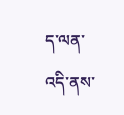ད་ལན་འདི་ནས་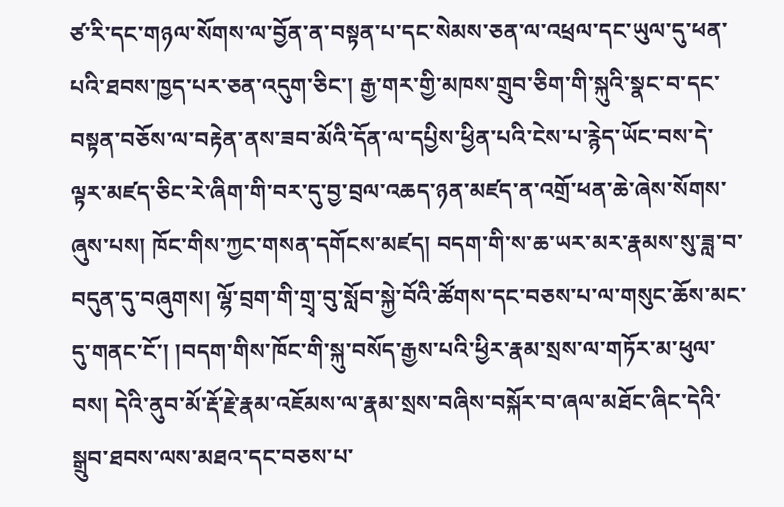ཙ་རི་དང་གཉལ་སོགས་ལ་བྱོན་ན་བསྟན་པ་དང་སེམས་ཅན་ལ་འཕྲལ་དང་ཡུལ་དུ་ཕན་པའི་ཐབས་ཁྱད་པར་ཅན་འདུག་ཅིང་། རྒྱ་གར་གྱི་མཁས་གྲུབ་ཅིག་གི་སྐུའི་སྣང་བ་དང་བསྟན་བཅོས་ལ་བརྟེན་ནས་ཟབ་མོའི་དོན་ལ་དཔྱིས་ཕྱིན་པའི་ངེས་པ་རྙེད་ཡོང་བས་དེ་ལྟར་མཛད་ཅིང་རེ་ཞིག་གི་བར་དུ་བྱ་བྲལ་འཆད་ཉན་མཛད་ན་འགྲོ་ཕན་ཆེ་ཞེས་སོགས་ཞུས་པས། ཁོང་གིས་ཀྱང་གསན་དགོངས་མཛད། བདག་གི་ས་ཆ་ཡར་མར་རྣམས་སུ་ཟླ་བ་བདུན་དུ་བཞུགས། ལྷོ་བྲག་གི་གྲྭ་བུ་སློབ་སྐྱེ་བོའི་ཚོགས་དང་བཅས་པ་ལ་གསུང་ཆོས་མང་དུ་གནང་ངོ་། །བདག་གིས་ཁོང་གི་སྐུ་བསོད་རྒྱས་པའི་ཕྱིར་རྣམ་སྲས་ལ་གཏོར་མ་ཕུལ་བས། དེའི་ནུབ་མོ་རྡོ་རྗེ་རྣམ་འཇོམས་ལ་རྣམ་སྲས་བཞིས་བསྐོར་བ་ཞལ་མཐོང་ཞིང་དེའི་སྒྲུབ་ཐབས་ལས་མཐའ་དང་བཅས་པ་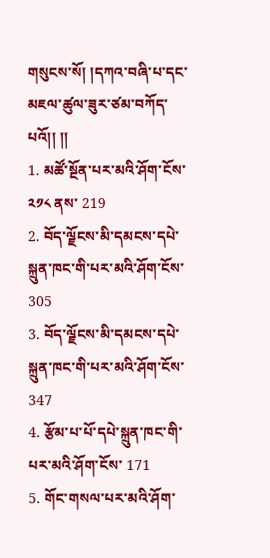གསུངས་སོ། །དཀའ་བཞི་པ་དང་མཇལ་ཚུལ་ཟུར་ཙམ་བཀོད་པའོ།། །།
1. མཚོ་སྔོན་པར་མའི་ཤོག་ངོས་༢༡༨ ནས་ 219
2. བོད་ལྗོངས་མི་དམངས་དཔེ་སྐྲུན་ཁང་གི་པར་མའི་ཤོག་ངོས་ 305
3. བོད་ལྗོངས་མི་དམངས་དཔེ་སྐྲུན་ཁང་གི་པར་མའི་ཤོག་ངོས་ 347
4. རྩོམ་པ་པོ་དཔེ་སྐྲུན་ཁང་གི་པར་མའི་ཤོག་ངོས་ 171
5. གོང་གསལ་པར་མའི་ཤོག་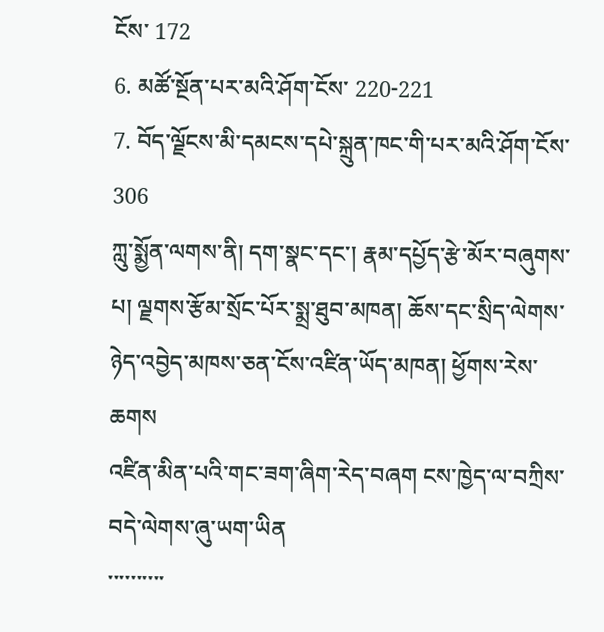ངོས་ 172
6. མཚོ་སྔོན་པར་མའི་ཤོག་ངོས་ 220-221
7. བོད་ལྗོངས་མི་དམངས་དཔེ་སྐྲུན་ཁང་གི་པར་མའི་ཤོག་ངོས་ 306
ཀླུ་སྨྱོན་ལགས་ནི། དག་སྣང་དང་། རྣམ་དཔྱོད་རྩེ་མོར་བཞུགས་པ། ལྗགས་རྩོམ་སྲོང་པོར་སྨྲ་ཐུབ་མཁན། ཆོས་དང་སྲིད་ལེགས་ཉེད་འབྱེད་མཁས་ཅན་ངོས་འཛིན་ཡོད་མཁན། ཕྱོགས་རེས་ཆགས
འཛིན་མིན་པའི་གང་ཟག་ཞིག་རེད་བཞག ངས་ཁྱེད་ལ་བཀྲིས་བདེ་ལེགས་ཞུ་ཡག་ཡིན
་་་་་་་་་་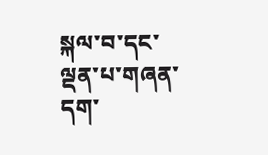སྐལ་བ་དང་ལྡན་པ་གཞན་དག་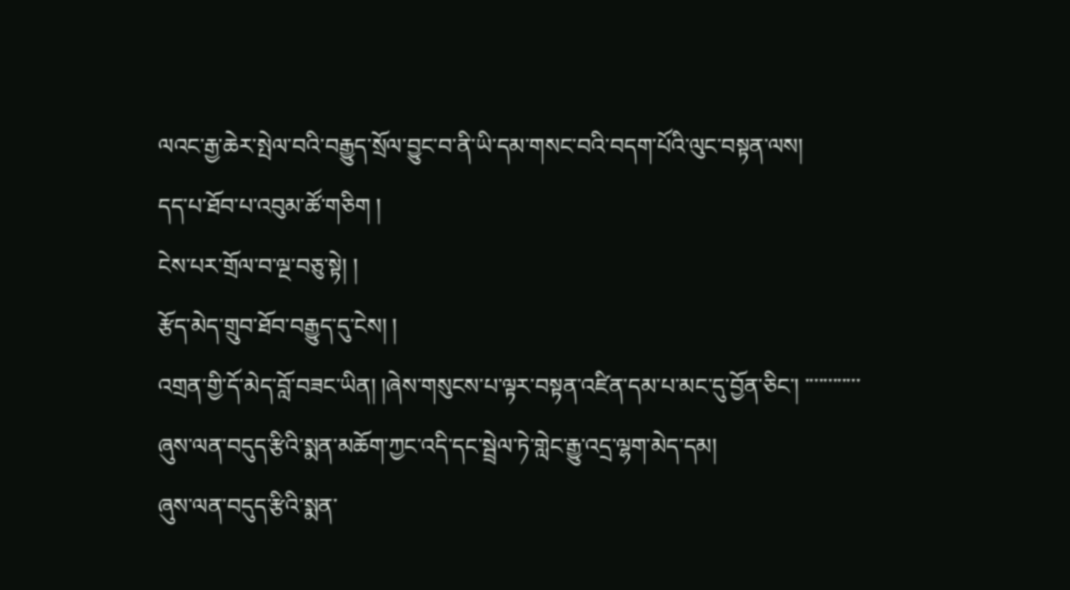ལའང་རྒྱ་ཆེར་སྤེལ་བའི་བརྒྱུད་སྲོལ་བྱུང་བ་ནི་ཡི་དམ་གསང་བའི་བདག་པོའི་ལུང་བསྟན་ལས།
དད་པ་ཐོབ་པ་འབུམ་ཚོ་གཅིག །
ངེས་པར་གྲོལ་བ་ལྔ་བཅུ་སྟེ། །
རྩོད་མེད་གྲུབ་ཐོབ་བརྒྱུད་དུ་ངེས། །
འགྲན་གྱི་དོ་མེད་བློ་བཟང་ཡིན། །ཞེས་གསུངས་པ་ལྟར་བསྟན་འཛིན་དམ་པ་མང་དུ་བྱོན་ཅིང་། ་་་་་་་་་་་་
ཞུས་ལན་བདུད་རྩིའི་སྨན་མཆོག་ཀྱང་འདི་དང་སྦྲེལ་ཏེ་གླེང་རྒྱུ་འདྲ་ལྷག་མེད་དམ།
ཞུས་ལན་བདུད་རྩིའི་སྨན་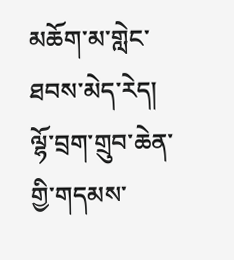མཆོག་མ་གླེང་ཐབས་མེད་རེད། ལྷོ་བྲག་གྲུབ་ཆེན་གྱི་གདམས་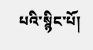པའི་སྙིང་པོ།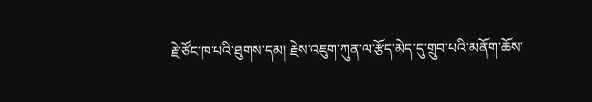རྗེ་ཙོང་ཁ་པའི་ཐུགས་དམ། རྗེས་འཇུག་ཀུན་ལ་རྩོད་མེད་དུ་གྲུབ་པའི་མནོག་ཆོས་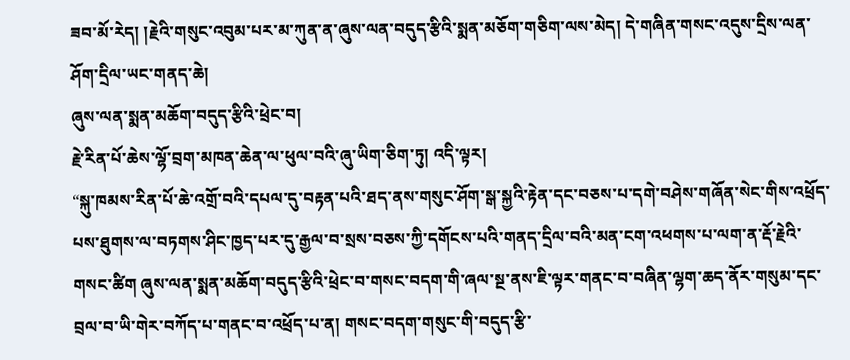ཟབ་མོ་རེད། །རྗེའི་གསུང་འབུམ་པར་མ་ཀུན་ན་ཞུས་ལན་བདུད་རྩིའི་སྨན་མཅོག་གཅིག་ལས་མེད། དེ་གཞིན་གསང་འདུས་དྲིས་ལན་ཤོག་དྲིལ་ཡང་གནད་ཆེ།
ཞུས་ལན་སྨན་མཆོག་བདུད་རྩིའི་ཕྲེང་བ།
རྗེ་རིན་པོ་ཆེས་ལྷོ་བྲག་མཁན་ཆེན་ལ་ཕུལ་བའི་ཞུ་ཡིག་ཅིག་ཏུ། འདི་ལྟར།
“སྐུ་ཁམས་རིན་པོ་ཆེ་འགྲོ་བའི་དཔལ་དུ་བརྟན་པའི་ཐད་ནས་གསུང་ཤོག་སྒ་སྐྱའི་རྟེན་དང་བཅས་པ་དགེ་བཤེས་གཞོན་སེང་གིས་འཕྲོད་པས་ཐུགས་ལ་བཏགས་ཤིང་ཁྱད་པར་དུ་རྒྱལ་བ་སྲས་བཅས་ཀྱི་དགོངས་པའི་གནད་དྲིལ་བའི་མན་ངག་འཕགས་པ་ལག་ན་རྡོ་རྗེའི་གསང་ཚིག ཞུས་ལན་སྨན་མཆོག་བདུད་རྩིའི་ཕྲེང་བ་གསང་བདག་གི་ཞལ་སྔ་ནས་ཇི་ལྟར་གནང་བ་བཞིན་ལྷག་ཆད་ནོར་གསུམ་དང་བྲལ་བ་ཡི་གེར་བཀོད་པ་གནང་བ་འཕྲོད་པ་ན། གསང་བདག་གསུང་གི་བདུད་རྩི་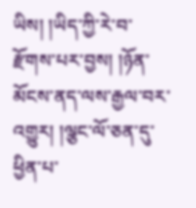ཡིས། །ཡིད་ཀྱི་རེ་བ་རྫོགས་པར་བྱས། །ཉོན་མོངས་ནད་ལས་རྒྱལ་བར་འགྱུར། །ལྕང་ལོ་ཅན་དུ་ཕྱིན་པ་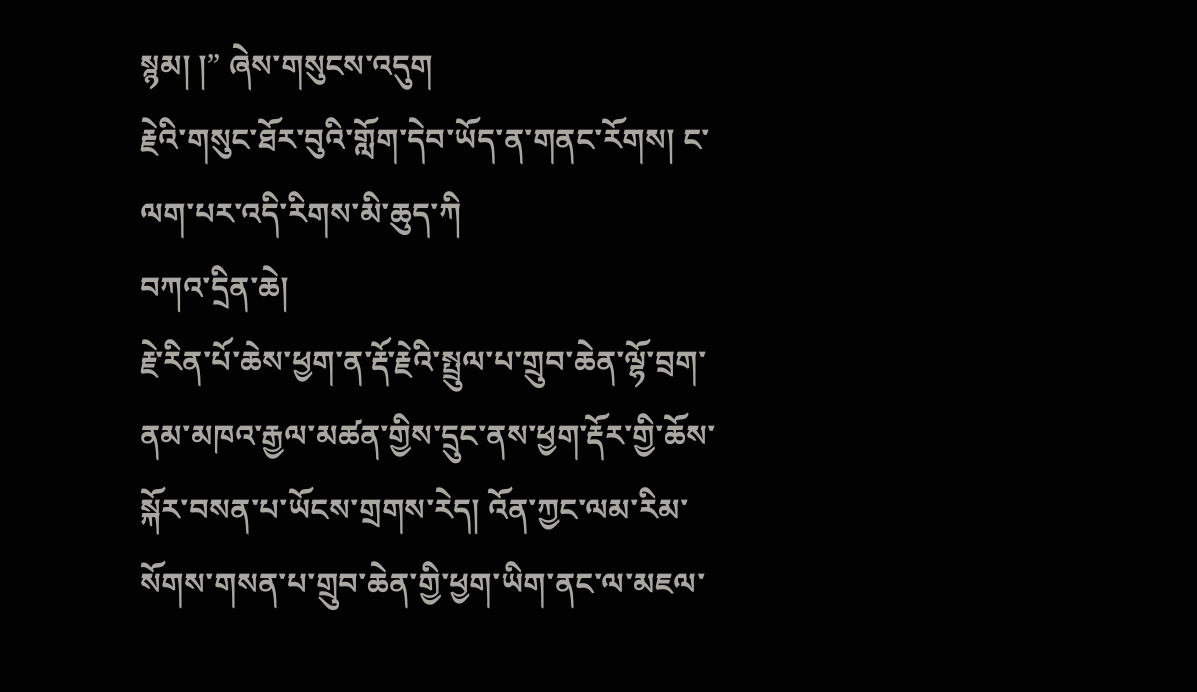སྙམ། །” ཞེས་གསུངས་འདུག
རྗེའི་གསུང་ཐོར་བུའི་གློག་དེབ་ཡོད་ན་གནང་རོགས། ང་ལག་པར་འདི་རིགས་མི་ཆུད་ཀི
བཀའ་དྲིན་ཆེ།
རྗེ་རིན་པོ་ཆེས་ཕྱག་ན་རྡོ་རྗེའི་སྤྲུལ་པ་གྲུབ་ཆེན་ལྷོ་བྲག་ནམ་མཁའ་རྒྱལ་མཚན་གྱིས་དྲུང་ནས་ཕྱག་རྡོར་གྱི་ཆོས་སྐོར་བསན་པ་ཡོངས་གྲགས་རེད། འོན་ཀྱང་ལམ་རིམ་སོགས་གསན་པ་གྲུབ་ཆེན་གྱི་ཕྱག་ཡིག་ནང་ལ་མཇལ་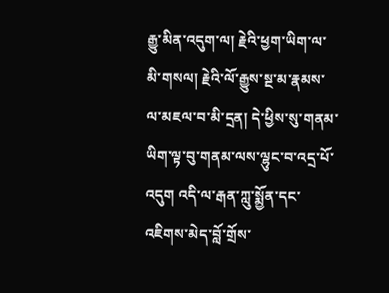རྒྱུ་མིན་འདུག་ལ། རྗེའི་ཕྱག་ཡིག་ལ་མི་གསལ། རྗེའི་ལོ་རྒྱུས་སྔ་མ་རྣམས་ལ་མཇལ་བ་མི་དྲན། དེ་ཕྱིས་སུ་གནམ་ཡིག་ལྟ་བུ་གནམ་ལས་ལྷུང་བ་འདྲ་པོ་འདུག འདི་ལ་རྒན་ཀླུ་སྨྱོན་དང་འཇིགས་མེད་བློ་གྲོས་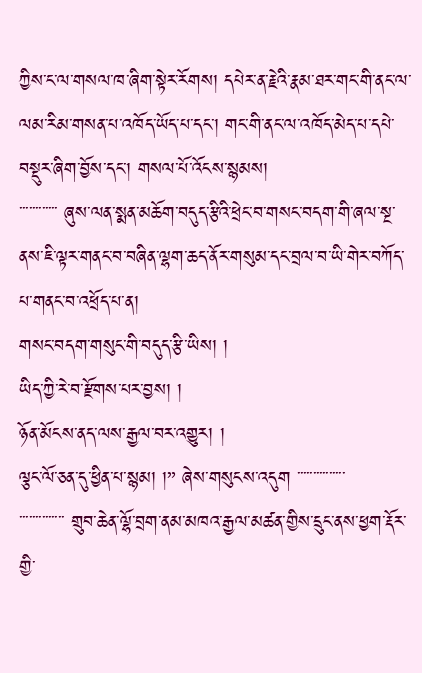ཀྱིས་ང་ལ་གསལ་ཁ་ཞིག་སྟེར་རོགས། དཔེར་ན་རྗེའི་རྣམ་ཐར་གང་གི་ནང་ལ་ལམ་རིམ་གསན་པ་འཁོད་ཡོད་པ་དང་། གང་གི་ནང་ལ་འཁོད་མེད་པ་དཔེ་བསྡུར་ཞིག་བྱོས་དང་། གསལ་པོ་འོངས་སྙམས།
་་་་་་་་་་་་ ཞུས་ལན་སྨན་མཆོག་བདུད་རྩིའི་ཕྲེང་བ་གསང་བདག་གི་ཞལ་སྔ་ནས་ཇི་ལྟར་གནང་བ་བཞིན་ལྷག་ཆད་ནོར་གསུམ་དང་བྲལ་བ་ཡི་གེར་བཀོད་པ་གནང་བ་འཕྲོད་པ་ན།
གསང་བདག་གསུང་གི་བདུད་རྩི་ཡིས། །
ཡིད་ཀྱི་རེ་བ་རྫོགས་པར་བྱས། །
ཉོན་མོངས་ནད་ལས་རྒྱལ་བར་འགྱུར། །
ལྕང་ལོ་ཅན་དུ་ཕྱིན་པ་སྙམ། །” ཞེས་གསུངས་འདུག ་་་་་་་་་་་་་་་
་་་་་་་་་་་་་་ གྲུབ་ཆེན་ལྷོ་བྲག་ནམ་མཁའ་རྒྱལ་མཚན་གྱིས་དྲུང་ནས་ཕྱག་རྡོར་གྱི་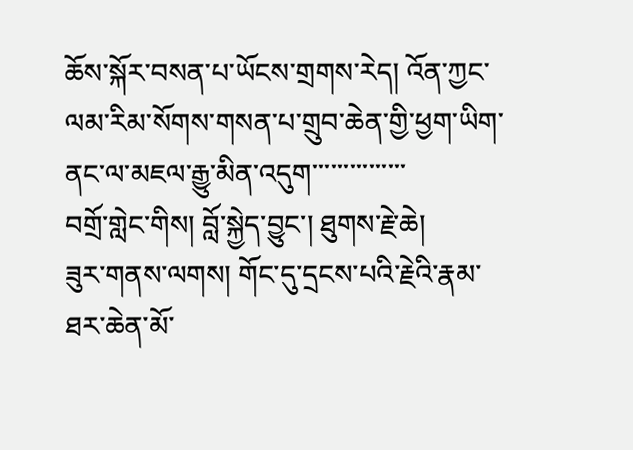ཆོས་སྐོར་བསན་པ་ཡོངས་གྲགས་རེད། འོན་ཀྱང་ལམ་རིམ་སོགས་གསན་པ་གྲུབ་ཆེན་གྱི་ཕྱག་ཡིག་ནང་ལ་མཇལ་རྒྱུ་མིན་འདུག་་་་་་་་་་་་་་་
བགྲོ་གླེང་གིས། བློ་སྐྱེད་བྱུང་། ཐུགས་རྗེ་ཆེ།
ཟུར་གནས་ལགས། གོང་དུ་དྲངས་པའི་རྗེའི་རྣམ་ཐར་ཆེན་མོ་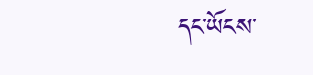དང་ཡོངས་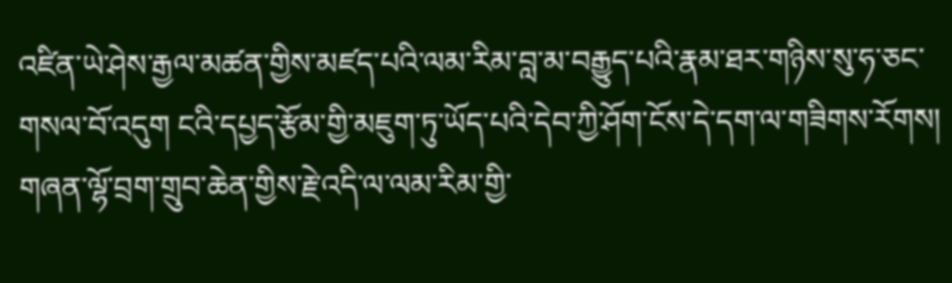འཛིན་ཡེ་ཤེས་རྒྱལ་མཚན་གྱིས་མཛད་པའི་ལམ་རིམ་བླ་མ་བརྒྱུད་པའི་རྣམ་ཐར་གཉིས་སུ་ཧ་ཅང་གསལ་བོ་འདུག ངའི་དཔྱད་རྩོམ་གྱི་མཇུག་ཏུ་ཡོད་པའི་དེབ་ཀྱི་ཤོག་ངོས་དེ་དག་ལ་གཟིགས་རོགས།
གཞན་ལྷོ་བྲག་གྲུབ་ཆེན་གྱིས་རྗེ་འདི་ལ་ལམ་རིམ་གྱི་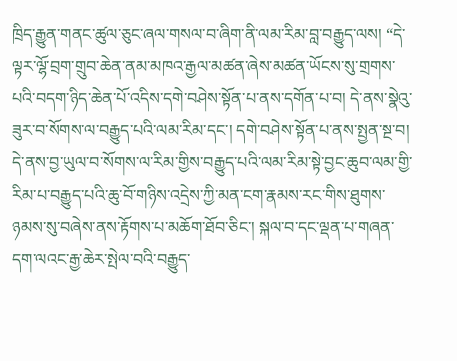ཁྲིད་རྒྱུན་གནང་ཚུལ་ཅུང་ཞལ་གསལ་བ་ཞིག་ནི་ལམ་རིམ་བླ་བརྒྱུད་ལས། “དེ་ལྟར་ལྷོ་བྲག་གྲུབ་ཆེན་ནམ་མཁའ་རྒྱལ་མཚན་ཞེས་མཚན་ཡོངས་སུ་གྲགས་པའི་བདག་ཉིད་ཆེན་པོ་འདིས་དགེ་བཤེས་སྟོན་པ་ནས་དགོན་པ་བ། དེ་ནས་སྣེའུ་ཟུར་བ་སོགས་ལ་བརྒྱུད་པའི་ལམ་རིམ་དང་། དགེ་བཤེས་སྟོན་པ་ནས་སྤྱན་སྔ་བ། དེ་ནས་བྱ་ཡུལ་བ་སོགས་ལ་རིམ་གྱིས་བརྒྱུད་པའི་ལམ་རིམ་སྟེ་བྱང་ཆུབ་ལམ་གྱི་རིམ་པ་བརྒྱུད་པའི་ཆུ་བོ་གཉིས་འདྲེས་ཀྱི་མན་ངག་རྣམས་རང་གིས་ཐུགས་ཉམས་སུ་བཞེས་ནས་རྟོགས་པ་མཆོག་ཐོབ་ཅིང་། སྐལ་བ་དང་ལྡན་པ་གཞན་དག་ལའང་རྒྱ་ཆེར་སྤེལ་བའི་བརྒྱུད་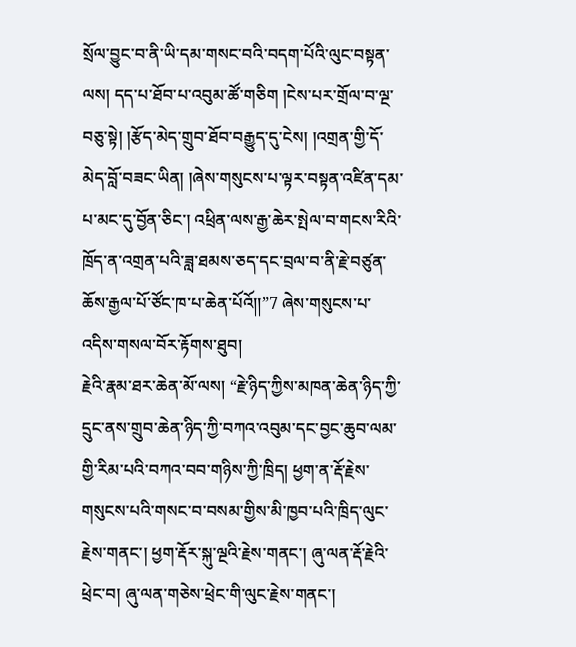སྲོལ་བྱུང་བ་ནི་ཡི་དམ་གསང་བའི་བདག་པོའི་ལུང་བསྟན་ལས། དད་པ་ཐོབ་པ་འབུམ་ཚོ་གཅིག །ངེས་པར་གྲོལ་བ་ལྔ་བཅུ་སྟེ། །རྩོད་མེད་གྲུབ་ཐོབ་བརྒྱུད་དུ་ངེས། །འགྲན་གྱི་དོ་མེད་བློ་བཟང་ཡིན། །ཞེས་གསུངས་པ་ལྟར་བསྟན་འཛིན་དམ་པ་མང་དུ་བྱོན་ཅིང་། འཕྲིན་ལས་རྒྱ་ཆེར་སྤེལ་བ་གངས་རིའི་ཁྲོད་ན་འགྲན་པའི་ཟླ་ཐམས་ཅད་དང་བྲལ་བ་ནི་རྗེ་བཙུན་ཆོས་རྒྱལ་པོ་ཙོང་ཁ་པ་ཆེན་པོའོ།།”7 ཞེས་གསུངས་པ་འདིས་གསལ་བོར་རྟོགས་ཐུབ།
རྗེའི་རྣམ་ཐར་ཆེན་མོ་ལས། “རྗེ་ཉིད་ཀྱིས་མཁན་ཆེན་ཉིད་ཀྱི་དྲུང་ནས་གྲུབ་ཆེན་ཉིད་ཀྱི་བཀའ་འབུམ་དང་བྱང་ཆུབ་ལམ་གྱི་རིམ་པའི་བཀའ་བབ་གཉིས་ཀྱི་ཁྲིད། ཕྱག་ན་རྡོ་རྗེས་གསུངས་པའི་གསང་བ་བསམ་གྱིས་མི་ཁྱབ་པའི་ཁྲིད་ལུང་རྗེས་གནང་། ཕྱག་རྡོར་སྐུ་ལྔའི་རྗེས་གནང་། ཞུ་ལན་རྡོ་རྗེའི་ཕྲེང་བ། ཞུ་ལན་གཅེས་ཕྲེང་གི་ལུང་རྗེས་གནང་།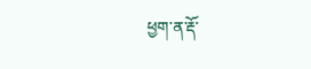ཕྱག་ན་རྡོ་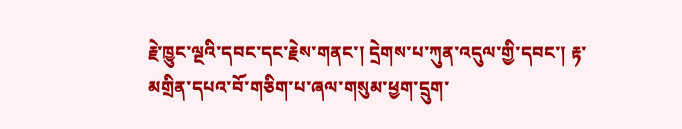རྗེ་ཁྱུང་ལྔའི་དབང་དང་རྗེས་གནང་། དྲེགས་པ་ཀུན་འདུལ་གྱི་དབང་། རྟ་མགྲིན་དཔའ་བོ་གཅིག་པ་ཞལ་གསུམ་ཕྱག་དྲུག་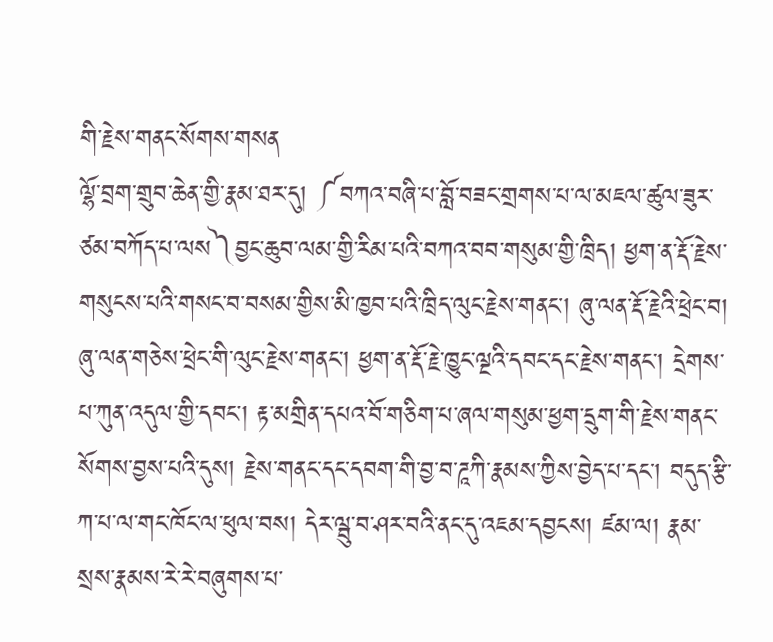གི་རྗེས་གནང་སོགས་གསན
ལྷོ་བྲག་གྲུབ་ཆེན་གྱི་རྣམ་ཐར་དུ། ༼བཀའ་བཞི་པ་བློ་བཟང་གྲགས་པ་ལ་མཇལ་ཚུལ་ཟུར་ཙམ་བཀོད་པ་ལས༽བྱང་ཆུབ་ལམ་གྱི་རིམ་པའི་བཀའ་བབ་གསུམ་གྱི་ཁྲིད། ཕྱག་ན་རྡོ་རྗེས་གསུངས་པའི་གསང་བ་བསམ་གྱིས་མི་ཁྱབ་པའི་ཁྲིད་ལུང་རྗེས་གནང་། ཞུ་ལན་རྡོ་རྗེའི་ཕྲེང་བ། ཞུ་ལན་གཅེས་ཕྲེང་གི་ལུང་རྗེས་གནང་། ཕྱག་ན་རྡོ་རྗེ་ཁྱུང་ལྔའི་དབང་དང་རྗེས་གནང་། དྲེགས་པ་ཀུན་འདུལ་གྱི་དབང་། རྟ་མགྲིན་དཔའ་བོ་གཅིག་པ་ཞལ་གསུམ་ཕྱག་དྲུག་གི་རྗེས་གནང་སོགས་བྱས་པའི་དུས། རྗེས་གནང་དང་དབག་གི་བྱ་བ་ཌཱཀི་རྣམས་ཀྱིས་བྱེད་པ་དང་། བདུད་རྩི་ཀ་པ་ལ་གང་ཁོང་ལ་ཕུལ་བས། དེར་ལྦུ་བ་ཤར་བའི་ནང་དུ་འཇམ་དབྱངས། ཛམ་ལ། རྣམ་སྲས་རྣམས་རེ་རེ་བཞུགས་པ་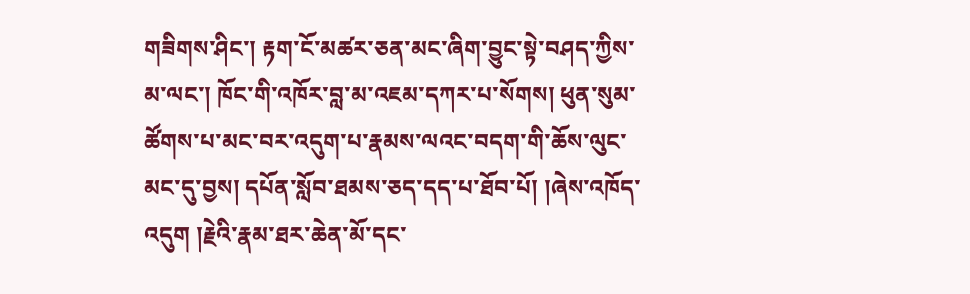གཟིགས་ཤིང་། རྟག་ངོ་མཚར་ཅན་མང་ཞིག་བྱུང་སྟེ་བཤད་ཀྱིས་མ་ལང་། ཁོང་གི་འཁོར་བླ་མ་འཇམ་དཀར་པ་སོགས། ཕུན་སུམ་ཚོགས་པ་མང་བར་འདུག་པ་རྣམས་ལའང་བདག་གི་ཆོས་ལུང་མང་དུ་བྱས། དཔོན་སློབ་ཐམས་ཅད་དད་པ་ཐོབ་པོ། །ཞེས་འཁོད་འདུག །རྗེའི་རྣམ་ཐར་ཆེན་མོ་དང་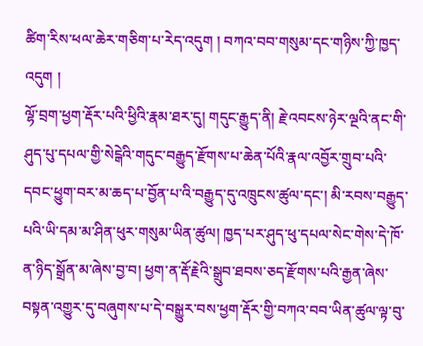ཚིག་རིས་ཕལ་ཆེར་གཅིག་པ་རེད་འདུག ། བཀའ་བབ་གསུམ་དང་གཉིས་ཀྱི་ཁྱད་འདུག །
ལྷོ་བྲག་ཕྱག་རྡོར་པའི་ཕྱིའི་རྣམ་ཐར་དུ། གདུང་རྒྱུད་ནི། རྗེ་འབངས་ཉེར་ལྔའི་ནང་གི་ཤུད་པུ་དཔལ་གྱི་སེངྒེའི་གདུང་བརྒྱུད་རྫོགས་པ་ཆེན་པོའི་རྣལ་འབྱོར་གྲུབ་པའི་དབང་ཕྱུག་བར་མ་ཆད་པ་བྱོན་པ་འི་བརྒྱུད་དུ་འཁྲུངས་ཚུལ་དང་། མི་རབས་བརྒྱུད་པའི་ཡི་དམ་མ་ཤིན་ཕུར་གསུམ་ཡིན་ཚུལ། ཁྱད་པར་ཤུད་ཕུ་དཔལ་སེང་གེས་དེ་ཁོ་ན་ཉིད་སྒྲོན་མ་ཞེས་བྱ་བ། ཕྱག་ན་རྡོ་རྗེའི་སྒྲུབ་ཐབས་ཅད་རྫོགས་པའི་རྒྱན་ཞེས་བསྟན་འགྱུར་དུ་བཞུགས་པ་དེ་བསྒྱུར་བས་ཕྱག་རྡོར་གྱི་བཀའ་བབ་ཡིན་ཚུལ་ལྟ་བུ་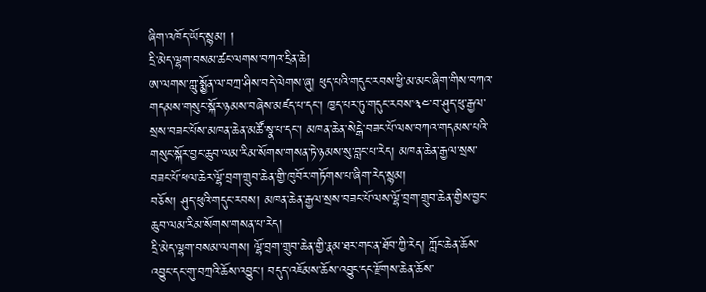ཞིག་འཁོད་ཡོད་སྙམ། །
དྲི་མེད་ལྷག་བསམ་ཚང་ལགས་བཀའ་དྲིན་ཆེ།
ཨ་ལགས་ཀླུ་སྨྱོན་ལ་བཀྲ་ཤིས་བདེ་ལེགས་ཞུ། ཕུད་པའི་གདུང་རབས་ཕྱི་མ་མང་ཞིག་གིས་བཀའ་གདམས་གསུང་སྐོར་ཉམས་བཞེས་མཛད་པ་དང་། ཁྱད་པར་ཏུ་གདུང་རབས་༣༤་བ་ཤུད་ཕུ་རྒྱལ་སྲས་བཟང་པོས་མཁན་ཆེན་མཚོ་སྣ་པ་དང་། མཁན་ཆེན་སེངྒེ་བཟང་པོ་ལས་བཀའ་གདམས་པའི་གསུང་སྐོར་བྱང་ཆུབ་ལམ་རིམ་སོགས་གསན་ཏེ་ཉམས་སུ་བླང་པ་རེད། མཁན་ཆེན་རྒྱལ་སྲས་བཟང་པོ་ཕལ་ཆེར་ལྷོ་བྲག་གྲུབ་ཆེན་གྱི་ཁུབོར་གཏོགས་པ་ཞིག་རེད་སྙམ།
བཅོས། ཤུད་ཕུའི་གདུང་རབས། མཁན་ཆེན་རྒྱལ་སྲས་བཟང་པོ་ལས་ལྷོ་བྲག་གྲུབ་ཆེན་གྱིས་བྱང་ཆུབ་ལམ་རིམ་སོགས་གསན་པ་རེད།
དྲི་མེད་ལྷག་བསམ་ལགས། ལྷོ་བྲག་གྲུབ་ཆེན་གྱི་རྣམ་ཐར་གང་ན་ཐོབ་ཀྱི་རེད། ཀློང་ཆེན་ཆོས་འབྱུང་དང་གུ་བཀྲའི་ཆོས་འབྱུང་། བདུད་འཇོམས་ཆོས་འབྱུང་དང་རྫོགས་ཆེན་ཆོས་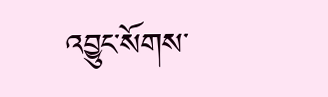འབྱུང་སོགས་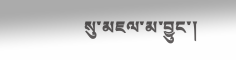སུ་མཇལ་མ་བྱུང་།